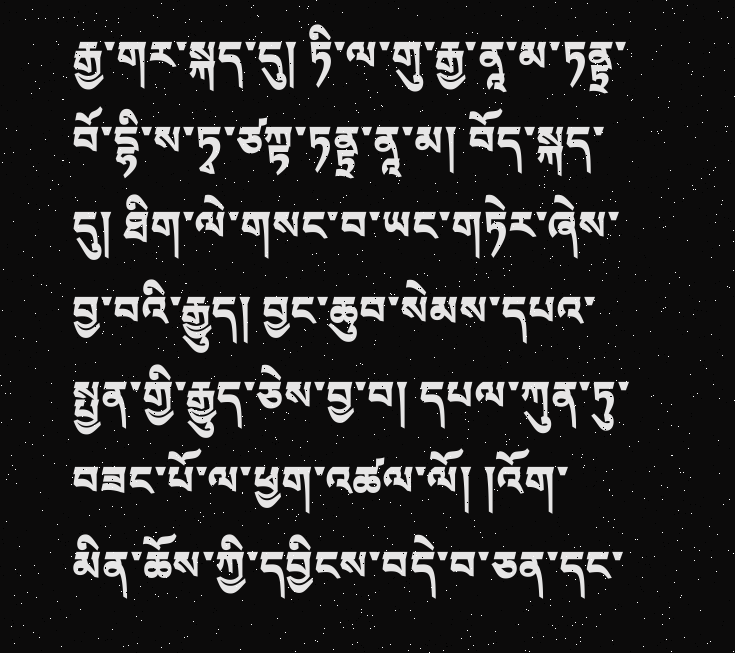རྒྱ་གར་སྐད་དུ། ཏི་ལ་གུ་རྒྱ་ནཱ་མ་ཏནྟྲ་བོ་དྷི་ས་ཏྭ་ཙཀྟ་ཏནྟྲ་ནཱ་མ། བོད་སྐད་དུ། ཐིག་ལེ་གསང་བ་ཡང་གཏེར་ཞེས་བྱ་བའི་རྒྱུད། བྱང་ཆུབ་སེམས་དཔའ་སྤྱན་གྱི་རྒྱུད་ཅེས་བྱ་བ། དཔལ་ཀུན་ཏུ་བཟང་པོ་ལ་ཕྱག་འཚལ་ལོ། །འོག་མིན་ཆོས་ཀྱི་དབྱིངས་བདེ་བ་ཅན་དང་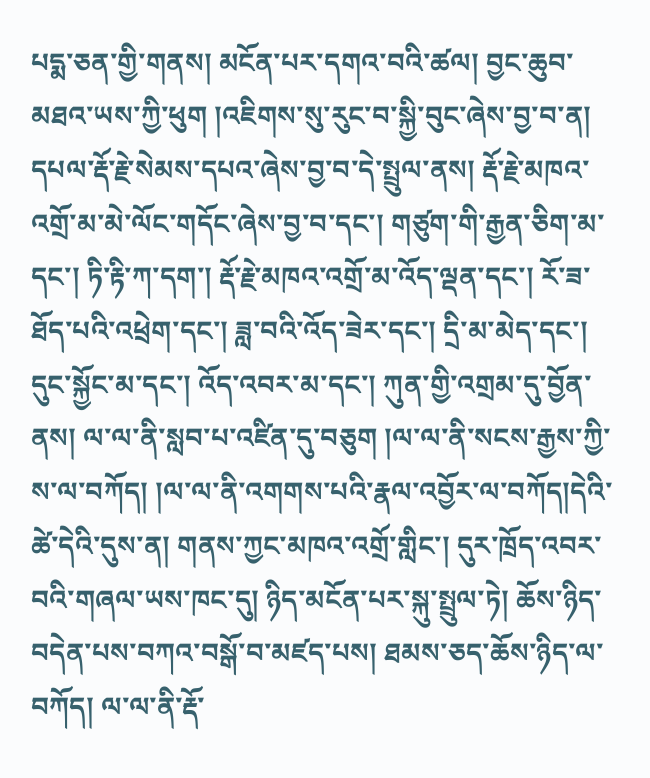པདྨ་ཅན་གྱི་གནས། མངོན་པར་དགའ་བའི་ཚལ། བྱང་ཆུབ་མཐའ་ཡས་ཀྱི་ཕུག །འཇིགས་སུ་རུང་བ་སྐྱི་བུང་ཞེས་བྱ་བ་ན། དཔལ་རྡོ་རྗེ་སེམས་དཔའ་ཞེས་བྱ་བ་དེ་སྤྲུལ་ནས། རྡོ་རྗེ་མཁའ་འགྲོ་མ་མེ་ལོང་གདོང་ཞེས་བྱ་བ་དང་། གཙུག་གི་རྒྱན་ཅིག་མ་དང་། ཏི་རྟི་ཀ་དག་། རྡོ་རྗེ་མཁའ་འགྲོ་མ་འོད་ལྡན་དང་། རོ་ཟ་ཐོད་པའི་འཕྲེག་དང་། ཟླ་བའི་འོད་ཟེར་དང་། དྲི་མ་མེད་དང་། དུང་སྐྱོང་མ་དང་། འོད་འབར་མ་དང་། ཀུན་གྱི་འགྲམ་དུ་བྱོན་ནས། ལ་ལ་ནི་སླབ་པ་འཛིན་དུ་བཅུག །ལ་ལ་ནི་སངས་རྒྱས་ཀྱི་ས་ལ་བཀོད། །ལ་ལ་ནི་འགགས་པའི་རྣལ་འབྱོར་ལ་བཀོད།དེའི་ཚེ་དེའི་དུས་ན། གནས་ཀྱང་མཁའ་འགྲོ་གླིང་། དུར་ཁྲོད་འབར་བའི་གཞལ་ཡས་ཁང་དུ། ཉིད་མངོན་པར་སྐུ་སྤྲུལ་ཏེ། ཆོས་ཉིད་བདེན་པས་བཀའ་བསྒོ་བ་མཛད་པས། ཐམས་ཅད་ཆོས་ཉིད་ལ་བཀོད། ལ་ལ་ནི་རྡོ་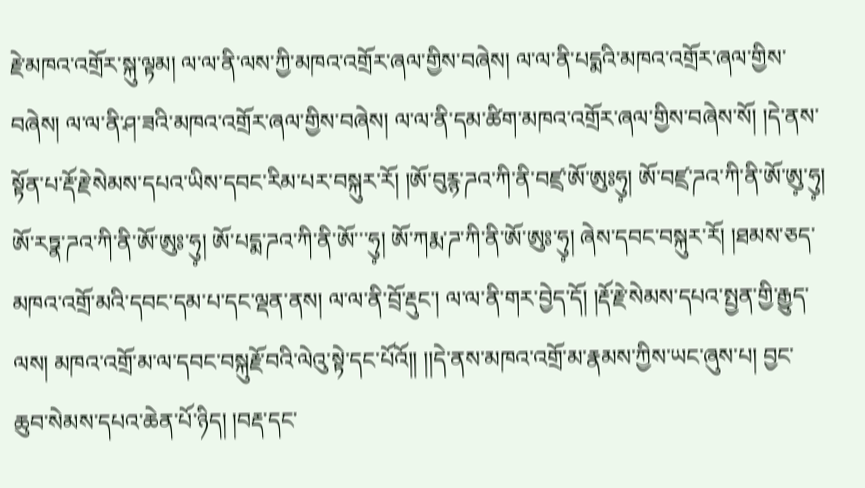རྗེ་མཁའ་འགྲོར་སྐུ་ལྟམ། ལ་ལ་ནི་ལས་ཀྱི་མཁའ་འགྲོར་ཞལ་གྱིས་བཞེས། ལ་ལ་ནི་པདྨའི་མཁའ་འགྲོར་ཞལ་གྱིས་བཞེས། ལ་ལ་ནི་ཤ་ཟའི་མཁའ་འགྲོར་ཞལ་གྱིས་བཞེས། ལ་ལ་ནི་དམ་ཚིག་མཁའ་འགྲོར་ཞལ་གྱིས་བཞེས་སོ། །དེ་ནས་སྟོན་པ་རྡོ་རྗེ་སེམས་དཔའ་ཡིས་དབང་རིམ་པར་བསྐུར་རོ། །ཨོ་བུརྙ་ཌའ་ཀི་ནི་བཛྲ་ཨོ་ཨུཿཧུ༷། ཨོ་བཛྲ་ཌའ་ཀི་ནི་ཨོ་ཨུ༷་ཧུ༷། ཨོ་རཏྣ་ཌའ་ཀི་ནི་ཨོ་ཨུཿ་ཧུ༷། ཨོ་པདྨ་ཌའ་ཀི་ནི་ཨོ་་་ཧུ༷། ཨོ་ཀརྨ་ཌ་ཀི་ནི་ཨོ་ཨུཿ་ཧུ༷། ཞེས་དབང་བསྐུར་རོ། །ཐམས་ཅད་མཁའ་འགྲོ་མའི་དབང་དམ་པ་དང་ལྡན་ནས། ལ་ལ་ནི་བྲོ་རྡུང་། ལ་ལ་ནི་གར་བྱེད་དོ། །རྡོ་རྗེ་སེམས་དཔའ་སྤྱན་གྱི་རྒྱུད་ལས། མཁའ་འགྲོ་མ་ལ་དབང་བསྐུརྗོ་བའི་ལེའུ་སྟེ་དང་པོའོ།། །།དེ་ནས་མཁའ་འགྲོ་མ་རྣམས་ཀྱིས་ཡང་ཞུས་པ། བྱང་ཆུབ་སེམས་དཔའ་ཆེན་པོ་ཉིད། །བརྡ་དང་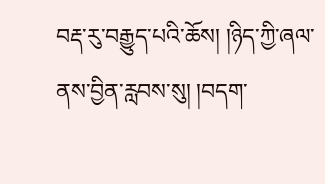བརྡ་རུ་བརྒྱུད་པའི་ཆོས། །ཉིད་ཀྱི་ཞལ་ནས་བྱིན་རླབས་སུ། །བདག་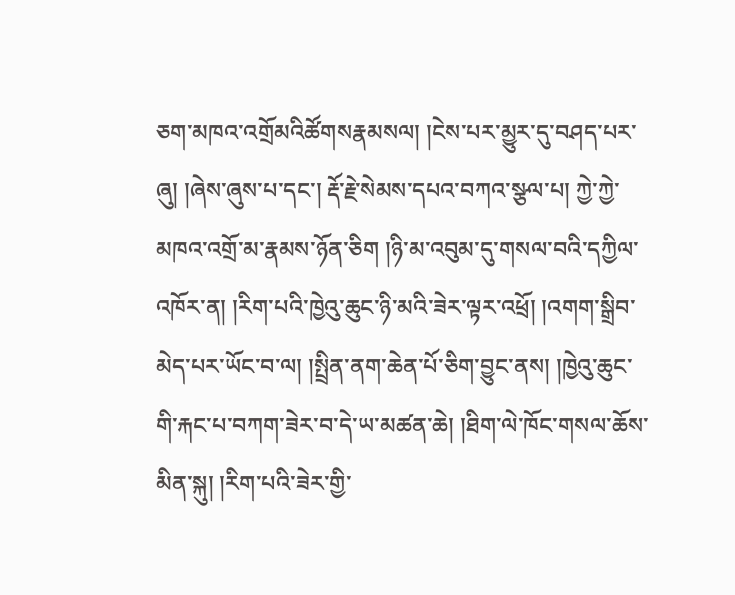ཅག་མཁའ་འགྲོམའིཚོགསརྣམསལ། །ངེས་པར་མྱུར་དུ་བཤད་པར་ཞུ། །ཞེས་ཞུས་པ་དང་། རྡོ་རྗེ་སེམས་དཔའ་བཀའ་སྩལ་པ། ཀྱེ་ཀྱེ་མཁའ་འགྲོ་མ་རྣམས་ཉོན་ཅིག །ཉི་མ་འབུམ་དུ་གསལ་བའི་དཀྱིལ་འཁོར་ན། །རིག་པའི་ཁྱེའུ་ཆུང་ཉི་མའི་ཟེར་ལྟར་འཕྲོ། །འགག་སྒྲིབ་མེད་པར་ཡོང་བ་ལ། །སྤྲིན་ནག་ཆེན་པོ་ཅིག་བྱུང་ནས། །ཁྱེའུ་ཆུང་གི་རྐང་པ་བཀག་ཟེར་བ་དེ་ཡ་མཚན་ཆེ། །ཐིག་ལེ་ཁོང་གསལ་ཆོས་མིན་སྐུ། །རིག་པའི་ཟེར་གྱི་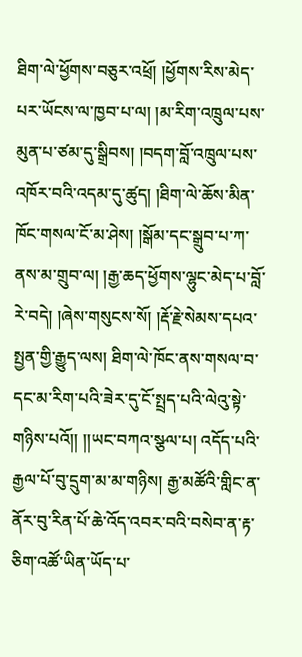ཐིག་ལེ་ཕྱོགས་བཅུར་འཕྲོ། །ཕྱོགས་རིས་མེད་པར་ཡོངས་ལ་ཁྱབ་པ་ལ། །མ་རིག་འཁྲུལ་པས་མུན་པ་ཙམ་དུ་སྒྲིབས། །བདག་བློ་འཁྲུལ་པས་འཁོར་བའི་འདམ་དུ་ཚུད། །ཐིག་ལེ་ཆོས་མིན་ཁོང་གསལ་ངོ་མ་ཤེས། །སྒོམ་དང་སྒྲུབ་པ་ཀ་ནས་མ་གྲུབ་ལ། །རྒྱ་ཆད་ཕྱོགས་ལྷུང་མེད་པ་བློ་རེ་བདེ། །ཞེས་གསུངས་སོ། །རྡོ་རྗེ་སེམས་དཔའ་སྤྱན་གྱི་རྒྱུད་ལས། ཐིག་ལེ་ཁོང་ནས་གསལ་བ་དང་མ་རིག་པའི་ཟེར་དུ་ངོ་སྤྲད་པའི་ལེའུ་སྟེ་གཉིས་པའོ།། །།ཡང་བཀའ་སྩལ་པ། འདོད་པའི་རྒྱལ་པོ་བུ་དྲུག་མ་མ་གཉིས། རྒྱ་མཚོའི་གླིང་ན་ནོར་བུ་རིན་པོ་ཆེ་འོད་འབར་བའི་བསེབ་ན་རྟ་ཅིག་འཚོ་ཡིན་ཡོད་པ་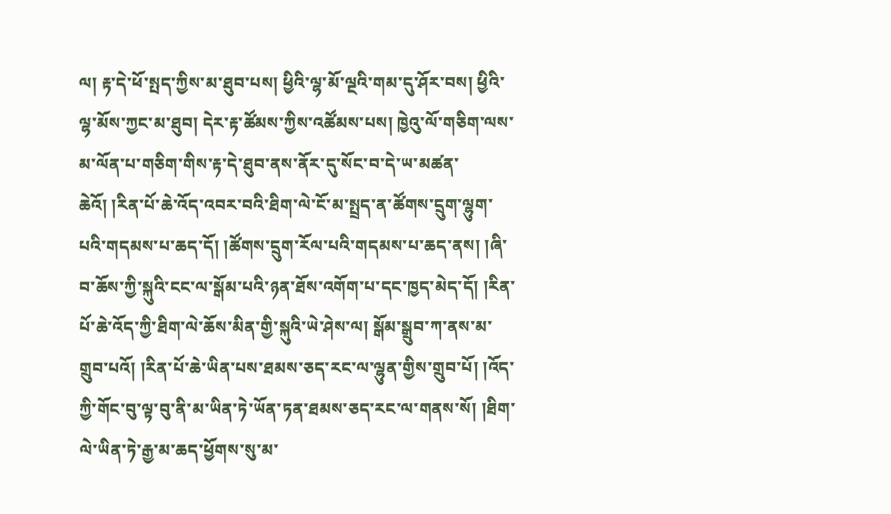ལ། རྟ་དེ་ཕོ་སྤད་ཀྱིས་མ་ཐུབ་པས། ཕྱིའི་ལྷ་མོ་ལྔའི་གམ་དུ་ཤོར་བས། ཕྱིའི་ལྷ་མོས་ཀྱང་མ་ཐུབ། དེར་རྟ་ཚོམས་ཀྱིས་འཚོམས་པས། ཁྱེའུ་ལོ་གཅིག་ལས་མ་ལོན་པ་གཅིག་གིས་རྟ་དེ་ཐུབ་ནས་ནོར་དུ་སོང་བ་དེ་ཡ་མཚན་ཆེའོ། །རིན་པོ་ཆེ་འོད་འབར་བའི་ཐིག་ལེ་ངོ་མ་སྤྲད་ན་ཚོགས་དྲུག་ལྷུག་པའི་གདམས་པ་ཆད་དོ། །ཚོགས་དྲུག་རོལ་པའི་གདམས་པ་ཆད་ནས། །ཞི་བ་ཆོས་ཀྱི་སྐུའི་ངང་ལ་སྒོམ་པའི་ཉན་ཐོས་འགོག་པ་དང་ཁྱད་མེད་དོ། །རིན་པོ་ཆེ་འོད་ཀྱི་ཐིག་ལེ་ཆོས་མིན་གྱི་སྐུའི་ཡེ་ཤེས་ལ། སྒོམ་སྒྲུབ་ཀ་ནས་མ་གྲུབ་པའོ། །རིན་པོ་ཆེ་ཡིན་པས་ཐམས་ཅད་རང་ལ་ལྷུན་གྱིས་གྲུབ་པོ། །འོད་ཀྱི་གོང་བུ་ལྟ་བུ་ནི་མ་ཡིན་ཏེ་ཡོན་ཏན་ཐམས་ཅད་རང་ལ་གནས་སོ། །ཐིག་ལེ་ཡིན་ཏེ་རྒྱ་མ་ཆད་ཕྱོགས་སུ་མ་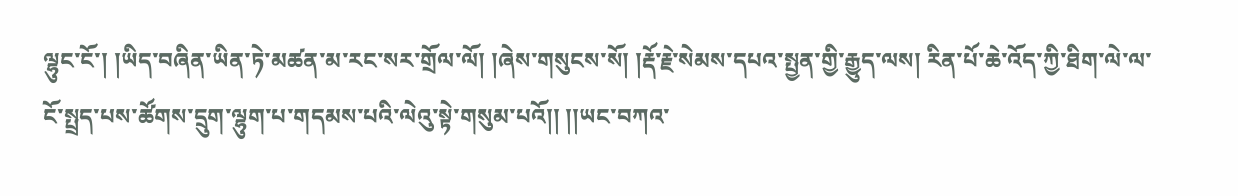ལྷུང་ངོ་། །ཡིད་བཞིན་ཡིན་ཏེ་མཚན་མ་རང་སར་གྲོལ་ལོ། །ཞེས་གསུངས་སོ། །རྡོ་རྗེ་སེམས་དཔའ་སྤྱན་གྱི་རྒྱུད་ལས། རིན་པོ་ཆེ་འོད་ཀྱི་ཐིག་ལེ་ལ་ངོ་སྤྲད་པས་ཚོགས་དྲུག་ལྷུག་པ་གདམས་པའི་ལེའུ་སྟེ་གསུམ་པའོ།། །།ཡང་བཀའ་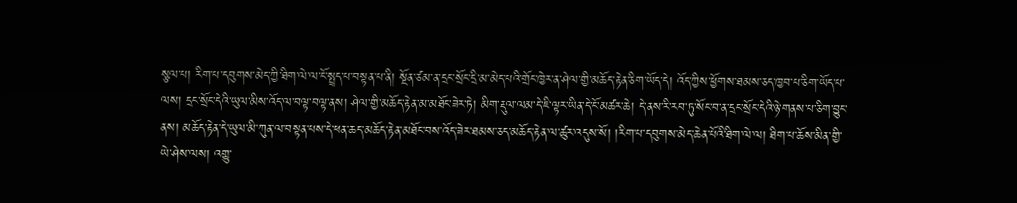སྩལ་པ། རིག་པ་དབུགས་མེད་ཀྱི་ཐིག་ལེ་ལ་ངོ་སྤྲད་པ་བསྟན་པ་ནི། སྔོན་ཙམ་ན་དྲང་སྲོང་དྲི་མ་མེད་པའི་གྲོང་ཁྱེར་ན་ཤེལ་གྱི་མཆོད་རྟེན་ཅིག་ཡོད་དེ། འོད་ཀྱིས་ཕྱོགས་ཐམས་ཅད་ཁྱབ་པ་ཅིག་ཡོད་པ་ལས། དྲང་སྲོང་དེའི་ཡུལ་མིས་འོད་ལ་བལྟ་བལྟ་ནས། ཤེལ་གྱི་མཆོད་རྟེན་མ་མཐོང་ཟེར་ཏེ། མིག་རྡུལ་ལམ་དེ་ཇི་ལྟར་ཡིན་དེ་ངོ་མཚར་ཆེ། དེ་ནས་རི་རབ་ཏུ་སོང་བ་ན་དྲང་སྲོང་དེའི་ཉེ་གནས་པ་ཅིག་བྱུང་ནས། མཆོད་རྟེན་དེ་ཡུལ་མི་ཀུན་ལ་བསྟན་པས་དེ་ཕན་ཆད་མཆོད་རྟེན་མཐོང་བས་འོད་ཟེར་ཐམས་ཅད་མཆོད་རྟེན་ལ་ཚུར་འདུས་སོ། །རིག་པ་དབུགས་མེད་ཆེན་པོའི་ཐིག་ལེ་ལ། ཐིག་པ་ཆོས་མིན་གྱི་ཡེ་ཤེས་ལས། འགྱུ་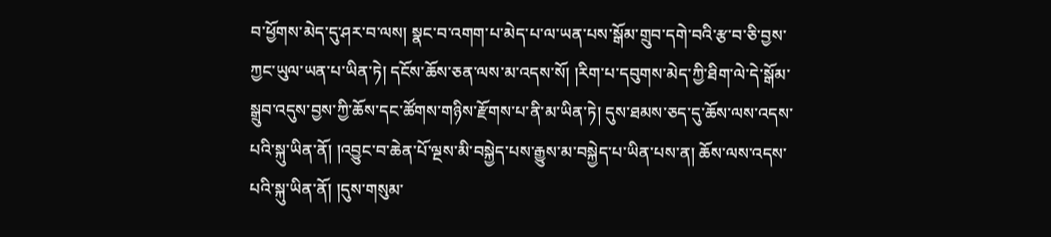བ་ཕྱོགས་མེད་དུ་ཤར་བ་ལས། སྣང་བ་འགག་པ་མེད་པ་ལ་ཡན་པས་སྒོམ་གྲུབ་དགེ་བའི་རྩ་བ་ཅི་བྱས་ཀྱང་ཡུལ་ཡན་པ་ཡིན་ཏེ། དངོས་ཆོས་ཅན་ལས་མ་འདས་སོ། །རིག་པ་དབུགས་མེད་ཀྱི་ཐིག་ལེ་དེ་སྒོམ་སྒྲུབ་འདུས་བྱས་ཀྱི་ཆོས་དང་ཚོགས་གཉིས་རྫོགས་པ་ནི་མ་ཡིན་ཏེ། དུས་ཐམས་ཅད་དུ་ཆོས་ལས་འདས་པའི་སྐུ་ཡིན་ནོ། །འབྱུང་བ་ཆེན་པོ་ལྔས་མི་བསྐྱེད་པས་རྒྱུས་མ་བསྐྱེད་པ་ཡིན་པས་ན། ཆོས་ལས་འདས་པའི་སྐུ་ཡིན་ནོ། །དུས་གསུམ་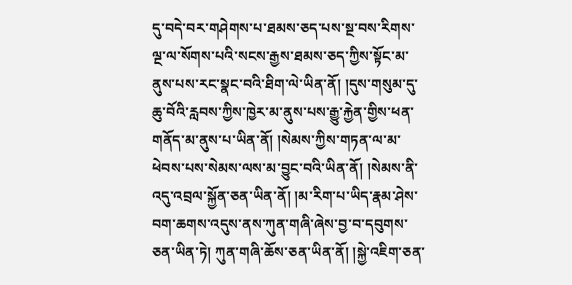དུ་བདེ་བར་གཤེགས་པ་ཐམས་ཅད་པས་སྔ་བས་རིགས་ལྔ་ལ་སོགས་པའི་སངས་རྒྱས་ཐམས་ཅད་ཀྱིས་སྟོང་མ་ནུས་པས་རང་སྣང་བའི་ཐིག་ལེ་ཡིན་ནོ། །དུས་གསུམ་དུ་ཆུ་བོའི་རླབས་ཀྱིས་ཁྱེར་མ་ནུས་པས་རྒྱུ་རྐྱེན་གྱིས་ཕན་གནོད་མ་ནུས་པ་ཡིན་ནོ། །སེམས་ཀྱིས་གཏན་ལ་མ་ཕེབས་པས་སེམས་ལས་མ་བྱུང་བའི་ཡིན་ནོ། །སེམས་ནི་འདུ་འབྲལ་སྐྱོན་ཅན་ཡིན་ནོ། །མ་རིག་པ་ཡིད་རྣམ་ཤེས་བག་ཆགས་འདུས་ནས་ཀུན་གཞི་ཞེས་བྱ་བ་དབུགས་ཅན་ཡིན་ཏེ། ཀུན་གཞི་ཆོས་ཅན་ཡིན་ནོ། །སྐྱེ་འཇིག་ཅན་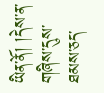ཡིན་ནོ། །དེས་ན་གཞིས་དུས་ཐམས་ཅད་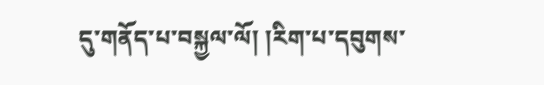དུ་གནོད་པ་བསྐྱལ་ལོ། །རིག་པ་དབུགས་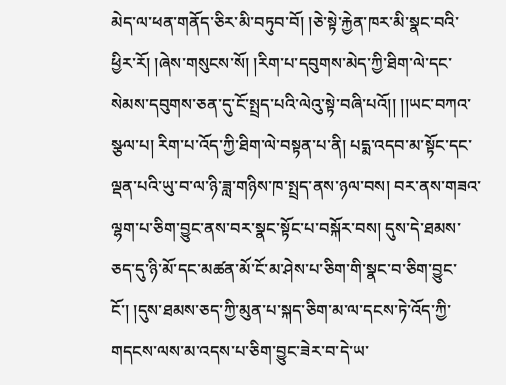མེད་ལ་ཕན་གནོད་ཅིར་མི་བཏུབ་བོ། །ཅེ་སྟེ་རྐྱེན་ཁར་མི་སྣང་བའི་ཕྱིར་རོ། །ཞེས་གསུངས་སོ། །རིག་པ་དབུགས་མེད་ཀྱི་ཐིག་ལེ་དང་སེམས་དབུགས་ཅན་དུ་ངོ་སྤྲད་པའི་ལེའུ་སྟེ་བཞི་པའོ།། །།ཡང་བཀའ་སྩལ་པ། རིག་པ་འོད་ཀྱི་ཐིག་ལེ་བསྟན་པ་ནི། པདྨ་འདབ་མ་སྟོང་དང་ལྡན་པའི་ཡུ་བ་ལ་ཉི་ཟླ་གཉིས་ཁ་སྤྲད་ནས་ཉལ་བས། བར་ནས་གཟའ་ལྷག་པ་ཅིག་བྱུང་ནས་བར་སྣང་སྟོང་པ་བསྐོར་བས། དུས་དེ་ཐམས་ཅད་དུ་ཉི་མོ་དང་མཚན་མོ་ངོ་མ་ཤེས་པ་ཅིག་གི་སྣང་བ་ཅིག་བྱུང་ངོ་། །དུས་ཐམས་ཅད་ཀྱི་མུན་པ་སྐད་ཅིག་མ་ལ་དངས་ཏེ་འོད་ཀྱི་གདངས་ལས་མ་འདས་པ་ཅིག་བྱུང་ཟེར་བ་དེ་ཡ་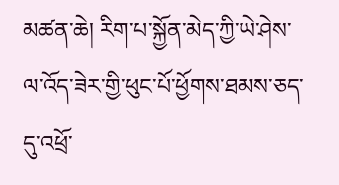མཚན་ཆེ། རིག་པ་སྐྱོན་མེད་ཀྱི་ཡེ་ཤེས་ལ་འོད་ཟེར་གྱི་ཕུང་པོ་ཕྱོགས་ཐམས་ཅད་དུ་འཕྲོ་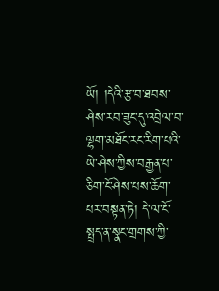ཡོ། །དེའི་རྩ་བ་ཐབས་ཤེས་རབ་ཟུང་དུ་འབྲེལ་བ་ལྷག་མཐོང་རང་རིག་པའི་ཡེ་ཤེས་ཀྱིས་བརྒྱན་པ་ཅིག་ངོ་ཤེས་པས་ཆོག་པར་བསྟན་ཏེ། དེ་ལ་ངོ་སྤྲད་ན་སྣང་གྲགས་ཀྱི་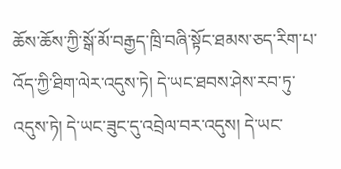ཆོས་ཆོས་ཀྱི་སྒོ་མོ་བརྒྱད་ཁྲི་བཞི་སྟོང་ཐམས་ཅད་རིག་པ་འོད་ཀྱི་ཐིག་ལེར་འདུས་ཏེ། དེ་ཡང་ཐབས་ཤེས་རབ་ཏུ་འདུས་ཏེ། དེ་ཡང་ཟུང་དུ་འབྲེལ་བར་འདུས། དེ་ཡང་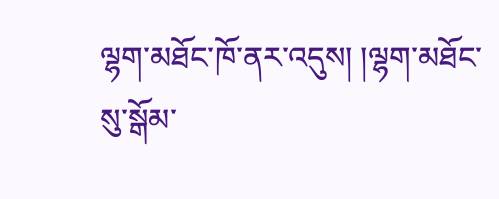ལྷག་མཐོང་ཁོ་ནར་འདུས། །ལྷག་མཐོང་སུ་སྒོམ་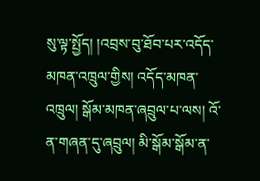སུ་ལྟ་སྤྱོད། །འབྲས་བུ་ཐོབ་པར་འདོད་མཁན་འཁྲུལ་གྱིས། འདོད་མཁན་འཁྲུལ། སྒོམ་མཁན་ཞབྲུལ་པ་ལས། འོ་ན་གཞན་དུ་ཞབྲུལ། མི་སྒོམ་སྒོམ་ན་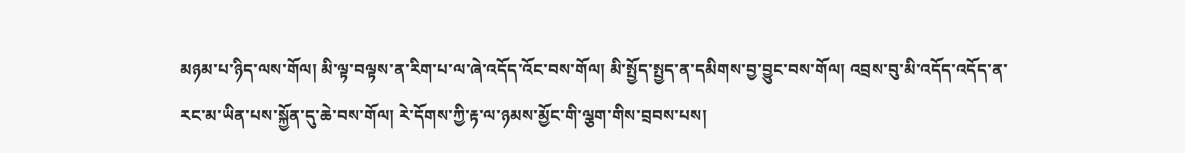མཉམ་པ་ཉིད་ལས་གོལ། མི་ལྟ་བལྟས་ན་རིག་པ་ལ་ཞེ་འདོད་འོང་བས་གོལ། མི་སྤྱོད་སྤྱད་ན་དམིགས་བྱ་བྱུང་བས་གོལ། འབྲས་བུ་མི་འདོད་འདོད་ན་རང་མ་ཡིན་པས་སྐྱོན་དུ་ཆེ་བས་གོལ། རེ་དོགས་ཀྱི་རྟ་ལ་ཉམས་མྱོང་གི་ལྕག་གིས་བྲབས་པས།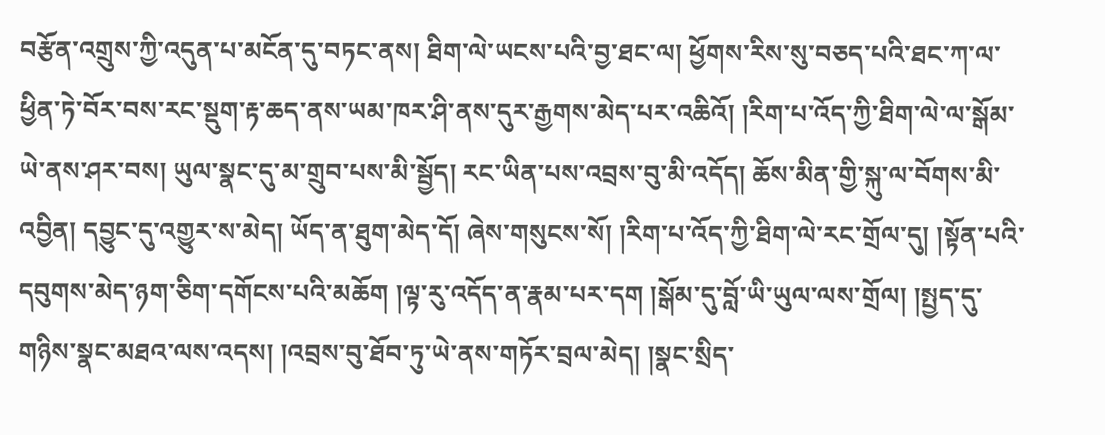བརྩོན་འགྲུས་ཀྱི་འདུན་པ་མངོན་དུ་བཏང་ནས། ཐིག་ལེ་ཡངས་པའི་བྱ་ཐང་ལ། ཕྱོགས་རིས་སུ་བཅད་པའི་ཐང་ཀ་ལ་ཕྱིན་ཏེ་བོར་བས་རང་སྡུག་རྟ་ཆད་ནས་ཡམ་ཁར་ཤི་ནས་དུར་རྒྱགས་མེད་པར་འཆིའོ། །རིག་པ་འོད་ཀྱི་ཐིག་ལེ་ལ་སྒོམ་ཡེ་ནས་ཤར་བས། ཡུལ་སྣང་དུ་མ་གྲུབ་པས་མི་སྦྱོད། རང་ཡིན་པས་འབྲས་བུ་མི་འདོད། ཆོས་མིན་གྱི་སྐུ་ལ་བོགས་མི་འབྱིན། དབྱུང་དུ་འགྱུར་ས་མེད། ཡོད་ན་ཐུག་མེད་དོ། ཞེས་གསུངས་སོ། །རིག་པ་འོད་ཀྱི་ཐིག་ལེ་རང་གྲོལ་དུ། །སྟོན་པའི་དབུགས་མེད་ཉག་ཅིག་དགོངས་པའི་མཆོག །ལྟ་རུ་འདོད་ན་རྣམ་པར་དག །སྒོམ་དུ་བློ་ཡི་ཡུལ་ལས་གྲོལ། །སྤྱད་དུ་གཉིས་སྣང་མཐའ་ལས་འདས། །འབྲས་བུ་ཐོབ་ཏུ་ཡེ་ནས་གཏོར་བྲལ་མེད། །སྣང་སྲིད་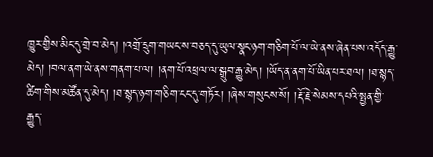ཁྱུར་གྱིས་མིང་དུ་གྲེ་བ་མེད། །འགྲོ་དྲུག་གཡང་ས་བཅད་དུ་ཡུལ་སྣང་ཉག་གཅིག་པོ་ལ་ཡེ་ནས་ཞེན་པས་འདོད་རྒྱུ་མེད། །བལ་ནག་ཡེ་ནས་གནག་པ་ལ། །ནག་པོ་འཕྲལ་ལ་སྒྲུབ་རྒྱུ་མེད། །ཡོད་ན་ནག་པོ་ཡིན་པར་ཐལ། །ཐ་སྙད་ཚིག་གིས་མཚོན་དུ་མེད། །ཐ་སྙད་ཉག་གཅིག་ངང་དུ་གཏོར། །ཞེས་གསུངས་སོ། །རྡོ་རྗེ་སེམས་དཔའི་སྤྱན་གྱི་རྒྱུད་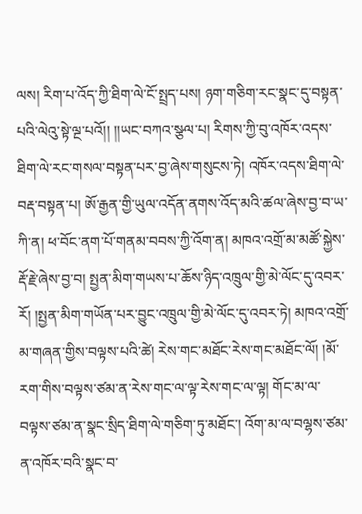ལས། རིག་པ་འོད་ཀྱི་ཐིག་ལེ་ངོ་སྤྲད་པས། ཉག་གཅིག་རང་སྣང་དུ་བསྟན་པའི་ལེའུ་སྟེ་ལྔ་པའོ།། །།ཡང་བཀའ་སྩལ་པ། རིགས་ཀྱི་བུ་འཁོར་འདས་ཐིག་ལེ་རང་གསལ་བསྟན་པར་བྱ་ཞེས་གསུངས་ཏེ། འཁོར་འདས་ཐིག་ལེ་བརྡ་བསྟན་པ། ཨོ་རྒྱན་གྱི་ཡུལ་འདོན་ནགས་འོད་མའི་ཚལ་ཞེས་བྱ་བ་ཡ་ཀི་ན། ཕ་བོང་ནག་པོ་གནམ་བབས་ཀྱི་འོག་ན། མཁའ་འགྲོ་མ་མཚོ་སྐྱེས་རྡོ་རྗེ་ཞེས་བྱ་བ། སྤྱན་མིག་གཡས་པ་ཆོས་ཉིད་འཁྲུལ་གྱི་མེ་ལོང་དུ་འབར་རོ། །སྤྱན་མིག་གཡོན་པར་བྱུང་འཁྲུལ་གྱི་མེ་ལོང་དུ་འབར་ཏེ། མཁའ་འགྲོ་མ་གཞན་གྱིས་བལྟས་པའི་ཚེ། རེས་གང་མཐོང་རེས་གང་མཐོང་ལོ། །མོ་རག་གིས་བལྟས་ཙམ་ན་རེས་གང་ལ་ལྟ་རེས་གང་ལ་ལྟ། གོང་མ་ལ་བལྟས་ཙམ་ན་སྣང་སྲིད་ཐིག་ལེ་གཅིག་ཏུ་མཐོང་། འོག་མ་ལ་བལྷས་ཙམ་ན་འཁོར་བའི་སྣང་བ་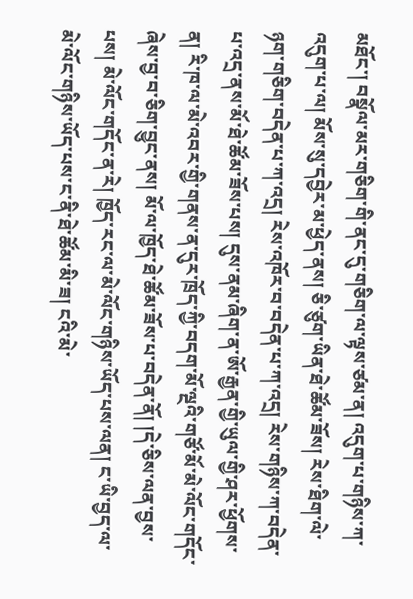མཐོང་། བསྣོལ་མར་གཅིག་གི་ནང་དུ་གཅིག་ལ་ལྟས་ཙམ་ན། འདུག་པ་གཉིས་ཀ་འདུག་པ་ལ། མོས་སུ་དབྱེར་མ་ཕྱེད་ནས། ཅི་ཙུག་ཡིན་ཐེ་ཚོམ་ཟོས། རེས་ཐིག་ལེ་ཉག་གཅིག་བདེན་པ་ཀ་འདྲ། རེས་འཁོར་བ་བདེན་པ་ཀ་འདྲ། རེས་གཉིས་ཀ་བདེན་པ་འདྲ་ནས་མོ་ཐེ་ཚོམ་ཟོས་པས། དུས་ནམ་ཞིག་ན་ཨོ་རྒྱན་གྱི་ཡུལ་གྱི་ཤར་ཕྱོགས་ན། རི་ཁ་ལ་མེ་འབར་གྱི་གནས་ན་དུར་ཁྲོད་ཀྱི་བདག་མོ་ལྔའི་གཙོ་མོ་མེ་ལོང་གདོང་ཞེས་བྱ་བ་ཅིག་བྱུང་ནས། མོ་ལ་ཁྱོད་ཐེ་ཚོམ་ཟོས་པ་བདེན་ནོ། །དེ་ཅིས་ལན་བྱས་པས། མེ་ལོང་གདོང་ན་རེ། ཁྱོད་རང་ལ་མེ་ལོང་གཉིས་ཡོད་པས་ལན། ང་ཡི་བྱད་ལ་མེ་ལོང་གཉིས་ཡོད་པས་ང་ནི་ཐེ་ཚོམ་མི་ཟ། ངའི་མེ་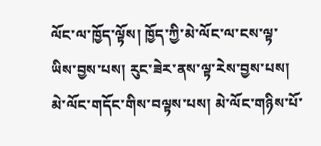ལོང་ལ་ཁྱོད་ལྟོས། ཁྱོད་ཀྱི་མེ་ལོང་ལ་ངས་ལྟ་ཡིས་བྱས་པས། རུང་ཟེར་ནས་ལྟ་རེས་བྱས་པས། མེ་ལོང་གདོང་གིས་བལྟས་པས། མེ་ལོང་གཉིས་པོ་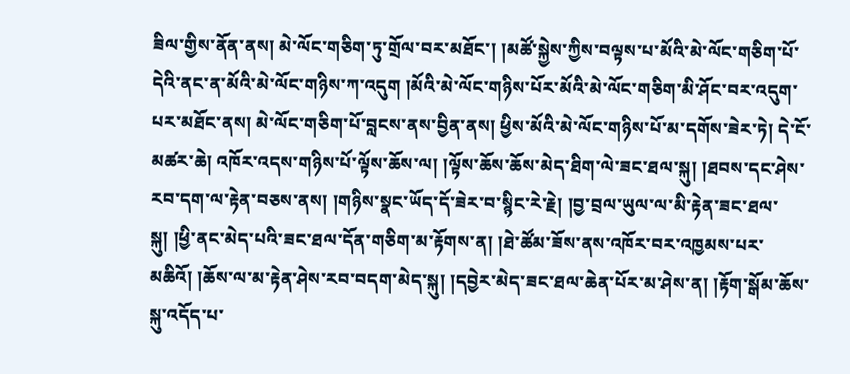ཟིལ་གྱིས་ནོན་ནས། མེ་ལོང་གཅིག་ཏུ་གྲོལ་བར་མཐོང་། །མཚོ་སྐྱེས་ཀྱིས་བལྟས་པ་མོའི་མེ་ལོང་གཅིག་པོ་དེའི་ནང་ན་མོའི་མེ་ལོང་གཉིས་ཀ་འདུག །མོའི་མེ་ལོང་གཉིས་པོར་མོའི་མེ་ལོང་གཅིག་མི་ཤོང་བར་འདུག་པར་མཐོང་ནས། མེ་ལོང་གཅིག་པོ་བླངས་ནས་བྱིན་ནས། ཕྱིས་མོའི་མེ་ལོང་གཉིས་པོ་མ་དགོས་ཟེར་ཏེ། དེ་ངོ་མཚར་ཆེ། འཁོར་འདས་གཉིས་པོ་ལྟོས་ཆོས་ལ། །ལྟོས་ཆོས་ཆོས་མེད་ཐིག་ལེ་ཟང་ཐལ་སྐུ། །ཐབས་དང་ཤེས་རབ་དག་ལ་རྟེན་བཅས་ནས། །གཉིས་སྣང་ཡོད་དོ་ཟེར་བ་སྙིང་རེ་རྗེ། །བྱ་བྲལ་ཡུལ་ལ་མི་རྟེན་ཟང་ཐལ་སྐུ། །ཕྱི་ནང་མེད་པའི་ཟང་ཐལ་དོན་གཅིག་མ་རྟོགས་ན། །ཐེ་ཚོམ་ཟོས་ནས་འཁོར་བར་འཁྱམས་པར་མཆིའོ། །ཆོས་ལ་མ་རྟེན་ཤེས་རབ་བདག་མེད་སྐུ། །དབྱེར་མེད་ཟང་ཐལ་ཆེན་པོར་མ་ཤེས་ན། །རྟོག་སྒོམ་ཆོས་སྐུ་འདོད་པ་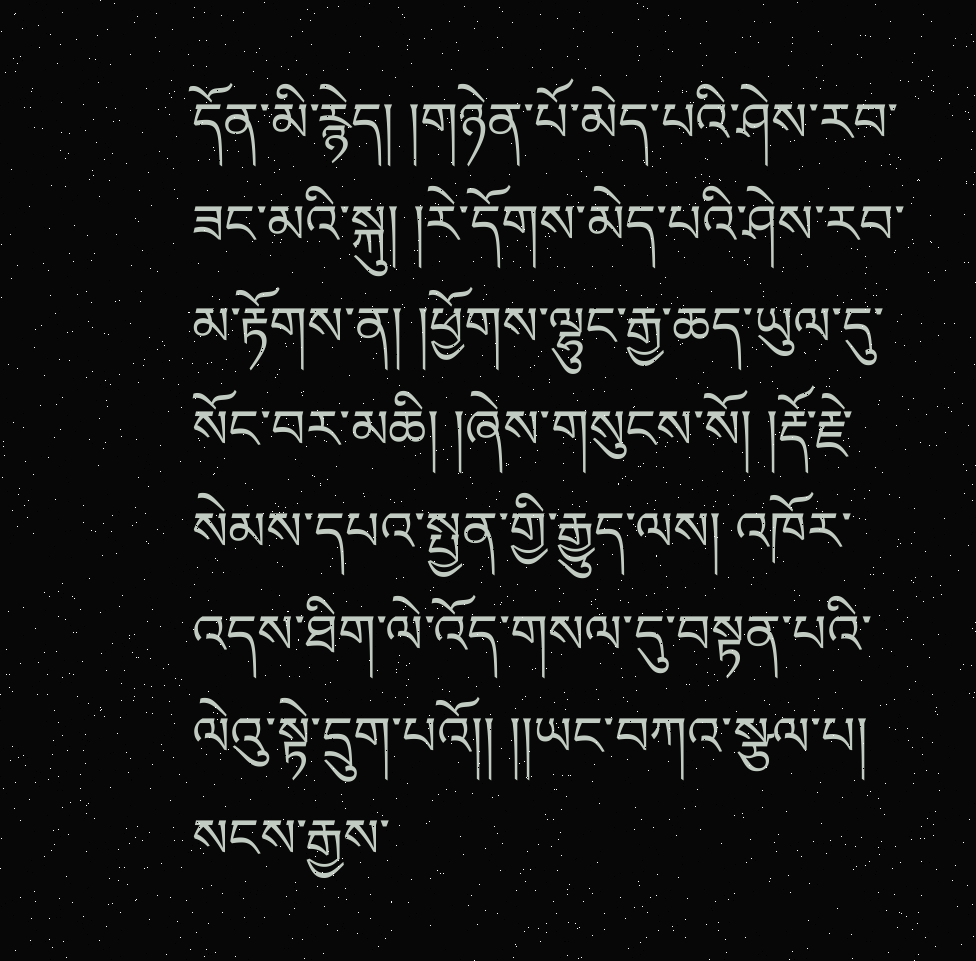དོན་མི་རྙེད། །གཉེན་པོ་མེད་པའི་ཤེས་རབ་ཟང་མའི་སྐུ། །རེ་དོགས་མེད་པའི་ཤེས་རབ་མ་རྟོགས་ན། །ཕྱོགས་ལྷུང་རྒྱ་ཆད་ཡུལ་དུ་སོང་བར་མཆི། །ཞེས་གསུངས་སོ། །རྡོ་རྗེ་སེམས་དཔའ་སྤྱན་གྱི་རྒྱུད་ལས། འཁོར་འདས་ཐིག་ལེ་འོད་གསལ་དུ་བསྟན་པའི་ལེའུ་སྟེ་དྲུག་པའོ།། །།ཡང་བཀའ་སྩལ་པ། སངས་རྒྱས་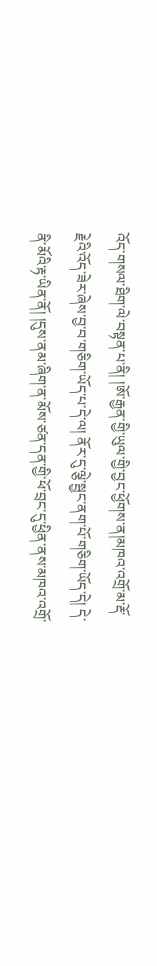འོད་གསལ་ཐིག་ལེ་བསྟན་པ་ནི། །ཨོ་རྒྱན་གྱི་ཡུལ་གྱི་བྱང་ཕྱོགས་ན།མཁའ་འགྲོ་མ་རྡོ་རྗེའི་འོད་ཟེར་ཞེས་བྱ་བ་གཅིག་ཡོད་པ་དེ་ལ། ནོར་དུ་ལྕེ་སྦྱང་ནག་པོ་གཅིག་ཡོད་དེ། དེ་ནི་མོའི་རྟ་ཡིན་ནོ། །དུས་ནམ་ཞིག་ན་མོས་ཙན་དན་གྱི་ཕོ་བྲང་དུ་ཕྱིན་ནས་མཁའ་འགྲོ་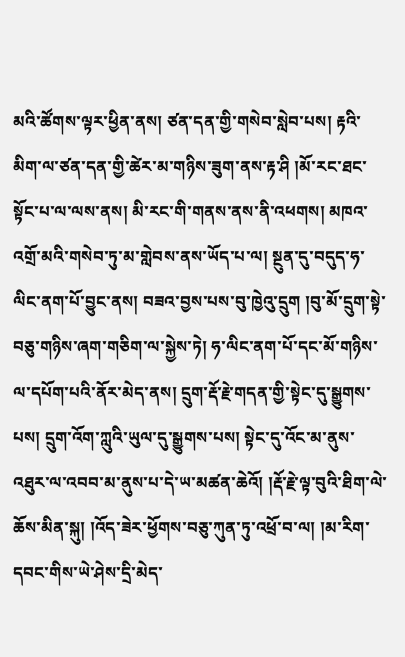མའི་ཚོགས་ལྟར་ཕྱིན་ནས། ཙན་དན་གྱི་གསེབ་སླེབ་པས། རྟའི་མིག་ལ་ཙན་དན་གྱི་ཚེར་མ་གཉིས་ཟུག་ནས་རྟ་ཤི །མོ་རང་ཐང་སྟོང་པ་ལ་ལས་ནས། མི་རང་གི་གནས་ནས་ནི་འཕགས། མཁའ་འགྲོ་མའི་གསེབ་ཏུ་མ་གླེབས་ནས་ཡོད་པ་ལ། སྔུན་དུ་བདུད་ཧ་ལིང་ནག་པོ་བྱུང་ནས། བཟའ་བྱས་པས་བུ་ཁྱེའུ་དྲུག །བུ་མོ་དྲུག་སྟེ་བཅུ་གཉིས་ཞག་གཅིག་ལ་སྐྱེས་ཏེ། ཧ་ལིང་ནག་པོ་དང་མོ་གཉིས་ལ་དཔོག་པའི་ནོར་མེད་ནས། དྲུག་རྡོ་རྗེ་གདན་གྱི་སྟེང་དུ་སྒྱུགས་པས། དྲུག་འོག་ཀླུའི་ཡུལ་དུ་སྒྱུགས་པས། སྟེང་དུ་འོང་མ་ནུས་འཐུར་ལ་འབབ་མ་ནུས་པ་དེ་ཡ་མཚན་ཆེའོ། །རྡོ་རྗེ་ལྟ་བུའི་ཐིག་ལེ་ཆོས་མིན་སྐུ། །འོད་ཟེར་ཕྱོགས་བཅུ་ཀུན་ཏུ་འཕྲོ་བ་ལ། །མ་རིག་དབང་གིས་ཡེ་ཤེས་དྲི་མེད་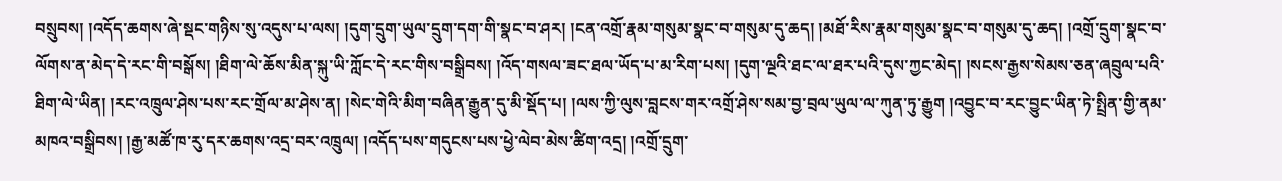བསྲུབས། །འདོད་ཆགས་ཞེ་སྡང་གཉིས་སུ་འདུས་པ་ལས། །དུག་དྲུག་ཡུལ་དྲུག་དག་གི་སྣང་བ་ཤར། །ངན་འགྲོ་རྣམ་གསུམ་སྣང་བ་གསུམ་དུ་ཆད། །མཐོ་རིས་རྣམ་གསུམ་སྣང་བ་གསུམ་དུ་ཆད། །འགྲོ་དྲུག་སྣང་བ་ལོགས་ན་མེད་དེ་རང་གི་བསྒོས། །ཐིག་ལེ་ཆོས་མིན་སྐུ་ཡི་ཀློང་དེ་རང་གིས་བསྒྲིབས། །འོད་གསལ་ཟང་ཐལ་ཡོད་པ་མ་རིག་པས། །དུག་ལྔའི་ཐང་ལ་ཐར་པའི་དུས་ཀྱང་མེད། །སངས་རྒྱས་སེམས་ཅན་ཞབྲུལ་པའི་ཐིག་ལེ་ཡིན། །རང་འཁྲུལ་ཤེས་པས་རང་གྲོལ་མ་ཤེས་ན། །སེང་གེའི་མིག་བཞིན་རྒྱུན་དུ་མི་སྡོད་པ། །ལས་ཀྱི་ལུས་བླངས་གར་འགྲོ་ཤེས་སམ་བྱ་བྲལ་ཡུལ་ལ་ཀུན་ཏུ་རྒྱུག །འབྱུང་བ་རང་བྱུང་ཡིན་ཏེ་སྤྲིན་གྱི་ནམ་མཁའ་བསྒྲིབས། །རྒྱ་མཚོ་ཁ་རུ་དར་ཆགས་འདྲ་བར་འཁྲུལ། །འདོད་པས་གདུངས་པས་ཕྱེ་ལེབ་མེས་ཚིག་འདྲ། །འགྲོ་དྲུག་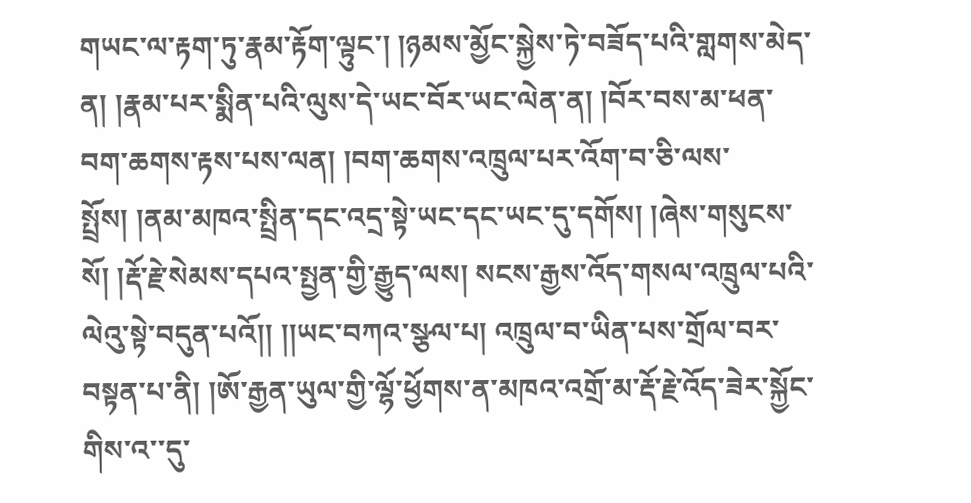གཡང་ལ་རྟག་ཏུ་རྣམ་རྟོག་ལྟུང་། །ཉམས་མྱོང་སྐྱེས་ཏེ་བཟོད་པའི་གླགས་མེད་ན། །རྣམ་པར་སྨིན་པའི་ལུས་དེ་ཡང་བོར་ཡང་ལེན་ན། །བོར་བས་མ་ཕན་བག་ཆགས་རྟས་པས་ལན། །བག་ཆགས་འཁྲུལ་པར་འོག་བ་ཅི་ལས་སྤྲོས། །ནམ་མཁའ་སྤྲིན་དང་འདྲ་སྟེ་ཡང་དང་ཡང་དུ་དགོས། །ཞེས་གསུངས་སོ། །རྡོ་རྗེ་སེམས་དཔའ་སྤྱན་གྱི་རྒྱུད་ལས། སངས་རྒྱས་འོད་གསལ་འཁྲུལ་པའི་ལེའུ་སྟེ་བདུན་པའོ།། །།ཡང་བཀའ་སྩལ་པ། འཁྲུལ་བ་ཡིན་པས་གྲོལ་བར་བསྟན་པ་ནི། །ཨོ་རྒྱན་ཡུལ་གྱི་ལྷོ་ཕྱོགས་ན་མཁའ་འགྲོ་མ་རྡོ་རྗེ་འོད་ཟེར་སྐྱོང་གིས་འ་་དུ་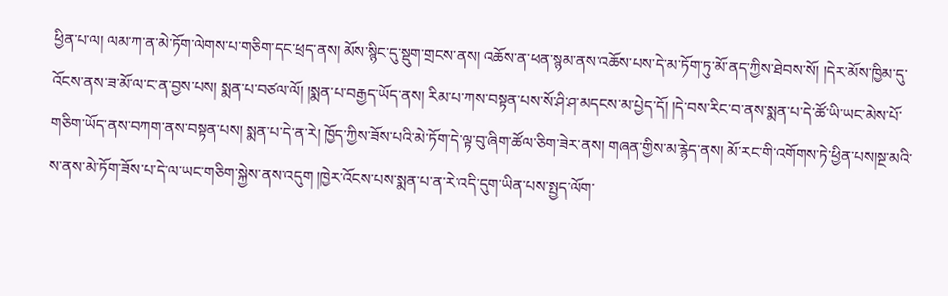ཕྱིན་པ་ལ། ལམ་ཀ་ན་མེ་ཏོག་ལེགས་པ་གཅིག་དང་ཕྲད་ནས། མོས་སྙིང་དུ་སྡུག་གྲངས་ནས། འཆོས་ན་ཕན་སྙམ་ནས་འཆོས་པས་དེ་མ་ཏོག་ཏུ་མོ་ནད་ཀྱིས་ཐེབས་སོ། །དེར་མོས་ཁྱིམ་དུ་འོངས་ནས་ཟ་མོ་ལ་ང་ན་བྱས་པས། སྨན་པ་བཙལ་ལོ། །སྨན་པ་བརྒྱད་ཡོད་ནས། རིམ་པ་ཀས་བསྟན་པས་སོ་ཤི་ཤ་མདངས་མ་པྱེད་དོ། །དེ་བས་རིང་བ་ནས་སྨན་པ་དེ་ཚོ་ཡི་ཡང་མེས་པོ་གཅིག་ཡོད་ནས་བཀག་ནས་བསྟན་པས། སྨན་པ་དེ་ན་རེ། ཁྱོད་ཀྱིས་ཟོས་པའི་མེ་ཏོག་དེ་ལྟ་བུ་ཞིག་ཚོལ་ཅིག་ཟེར་ནས། གཞན་གྱིས་མ་རྙེད་ནས། མོ་རང་གི་འགོགས་ཏེ་ཕྱིན་པས།སྔ་མའི་ས་ནས་མེ་ཏོག་ཟོས་པ་དེ་ལ་ཡང་གཅིག་སྐྱེས་ནས་འདུག །ཁྱེར་འོངས་པས་སྨན་པ་ན་རེ་འདི་དུག་ཡིན་པས་སྤྱད་ལོག་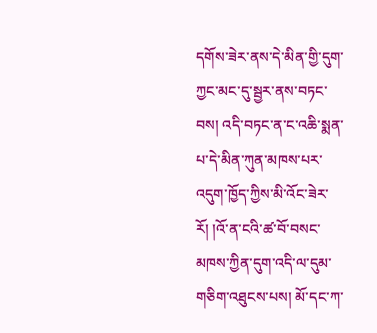དགོས་ཟེར་ནས་དེ་མིན་གྱི་དུག་ཀྱང་མང་དུ་སྦྱར་ནས་བཏང་བས། འདི་བཏང་ན་ང་འཆི་སྨན་པ་དེ་མིན་ཀུན་མཁས་པར་འདུག་ཁྱོད་ཀྱིས་མི་འོང་ཟེར་རོ། །འོ་ན་ངའི་ཚ་བོ་བསང་མཁས་ཀྱིན་དུག་འདི་ལ་དུམ་གཅིག་འཐུངས་པས། མོ་དང་ཀ་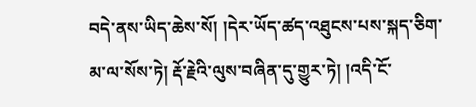བདེ་ནས་ཡིད་ཆེས་སོ། །དེར་ཡོད་ཚད་འཐུངས་པས་སྐད་ཅིག་མ་ལ་སོས་ཏེ། རྡོ་རྗེའི་ལུས་བཞིན་དུ་གྱུར་ཏེ། །འདི་ངོ་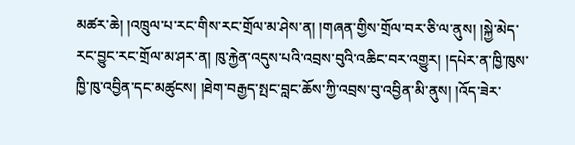མཚར་ཆེ། །འཁྲུལ་པ་རང་གིས་རང་གྲོལ་མ་ཤེས་ན། །གཞན་གྱིས་གྲོལ་བར་ཅི་ལ་ནུས། །སྐྱེ་མེད་རང་བྱུང་རང་གྲོལ་མ་ཤར་ན། ཁུ་རྐྱེན་འདུས་པའི་འབྲས་བུའི་འཆིང་བར་འགྱུར། །དཔེར་ན་ཁྱི་ཁུས་ཁྱི་ཁུ་འབྱིན་དང་མཚུངས། །ཐེག་བརྒྱད་སྤང་བླང་ཆོས་ཀྱི་འབྲས་བུ་འབྱིན་མི་ནུས། །འོད་ཟེར་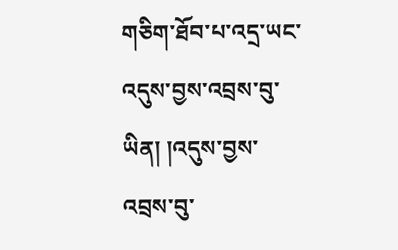གཅིག་ཐོབ་པ་འདྲ་ཡང་འདུས་བྱས་འབྲས་བུ་ཡིན། །འདུས་བྱས་འབྲས་བུ་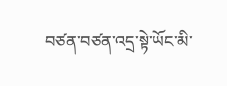བཙན་བཙན་འདྲ་སྟེ་ཡོང་མི་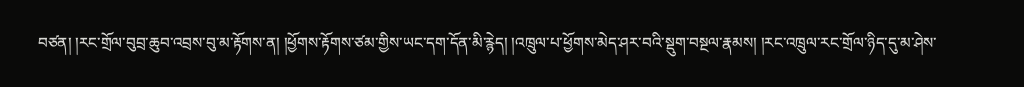བཙན། །རང་གྲོལ་བུབྲ་ཆུབ་འབྲས་བུ་མ་རྟོགས་ན། །ཕྱོགས་རྟོགས་ཙམ་གྱིས་ཡང་དག་དོན་མི་རྙེད། །འཁྲུལ་པ་ཕྱོགས་མེད་ཤར་བའི་སྡུག་བསྔལ་རྣམས། །རང་འཁྲུལ་རང་གྲོལ་ཉིད་དུ་མ་ཤེས་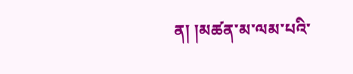ན། །མཚན་མ་ལམ་པའི་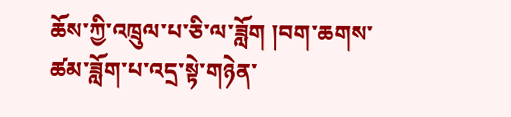ཆོས་ཀྱི་འཁྲུལ་པ་ཅི་ལ་ཟློག །བག་ཆགས་ཚམ་ཟློག་པ་འདྲ་སྟེ་གཉེན་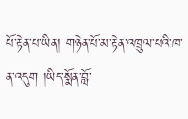པོ་རྟེན་པ་ཡིན། གཉེན་པོ་མ་རྟེན་འཁྲུལ་པའི་ཁ་ན་འདུག །ཡིད་སྨོན་བློ་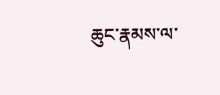ཆུང་རྣམས་ལ་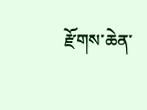རྫོགས་ཆེན་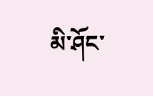མི་ཤོང་